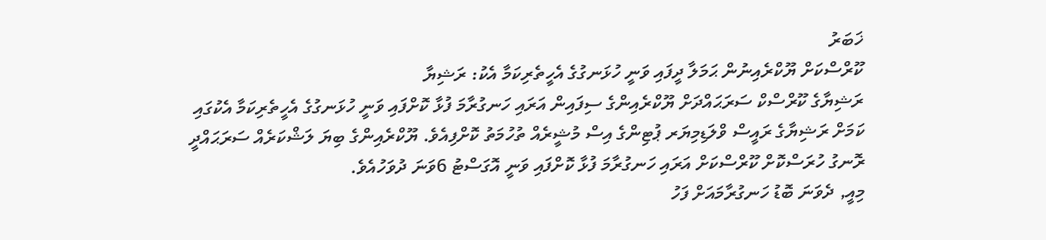ޚަބަރު
ކޫރްސްކަށް ޔޫކްރެއިނުން ޙަމަލާ ދީފައި ވަނީ ހުޅަނގުގެ އެހީތެރިކަމާ އެކު: ރަޝިޔާ
ރަޝިޔާގެ ކޫރްސްކް ސަރަޙައްދަށް ޔޫކްރެއިންގެ ސިފައިން އަރައި ހަނގުރާމަ ފުޅާ ކޮށްފައި ވަނީ ހުޅަނގުގެ އެހީތެރިކަމާ އެކުގައި ކަމަށް ރަޝިޔާގެ ރައީސް ވްލަޑިމިޔަރ ޕުޓިންގެ އިސް މުޝީރެއް ތުހުމަތު ކޮށްފިއެވެ. ޔޫކްރެއިންގެ ބިޔަ ލަޝްކަރެއް ސަރަޙައްދީ ރޮނގު ހުރަސްކޮށް ކޫރްސްކަށް އަރައި ހަނގުރާމަ ފުޅާ ކޮށްފައި ވަނީ އޮގަސްޓު 6ވަނަ ދުވަހުއެވެ.
މިއީ, ދެވަނަ ބޮޑު ހަނގުރާމައަށް ފަހު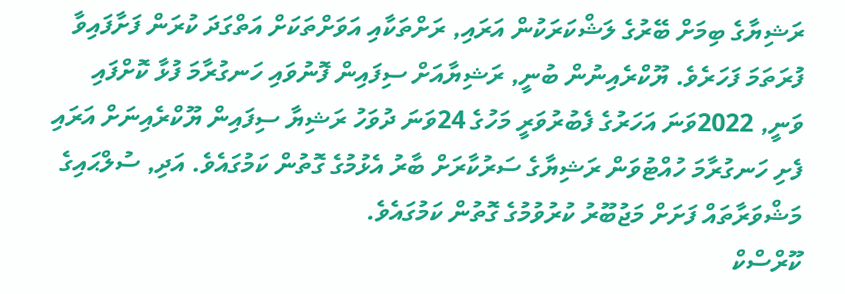ރަޝިޔާގެ ބިމަށް ބޭރުގެ ލަޝްކަރަކުން އަރައި, ރަށްތަކާއި އަވަށްތަކަށް އަތްގަދަ ކުރަން ފަށާފައިވާ ފުރަތަމަ ފަހަރެވެ. ޔޫކްރެއިނުން ބުނީ, ރަޝިޔާއަށް ސިފައިން ފޮނުވައި ހަނގުރާމަ ފުޅާ ކޮށްފައި ވަނީ, 2022ވަނަ އަހަރުގެ ފެބުރުވަރީ މަހުގެ 24ވަނަ ދުވަހު ރަޝިޔާ ސިފައިން ޔޫކްރެއިނަށް އަރައި ފެށި ހަނގުރާމަ ހުއްޓުވަން ރަޝިޔާގެ ސަރުކާރަށް ބާރު އެޅުމުގެ ގޮތުން ކަމުގައެވެ. އަދި, ސުލްޙައިގެ މަޝްވަރާތައް ފަށަށް މަޖުބޫރު ކުރުވުމުގެ ގޮތުން ކަމުގައެވެ.
ކޫރްސްކް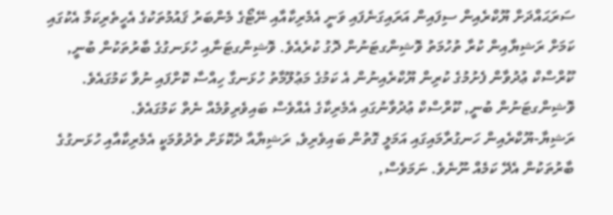ސަރަޙައްދަށް ޔޫކްރެއިން ސިފައިން އަރައިގަނެފައި ވަނީ އެމެރިކާއާއި ނޭޓޯގެ މެންބަރު ޤައުމުތަކުގެ އެހީތެރިކަމާ އެކުގައި ކަމަށް ރަޝިޔާއިން ކުރާ ތުހުމަތު ވޮޝިންގޓަނުން ދޮގު ކުރެއެވެ. ވޮޝިންގޓަނާއި ހުޅަނގުގެ ބާރުތަކުން ބުނީ, ކޫރްސްކް ޢުދުވާން ފެށުމުގެ ކުރިން ޔޫކްރެއިނުން އެ ކަމުގެ މަޢުލޫމާތު ހުޅަނގާ ހިއްސާ ކޮށްފައި ނުވާ ކަމުގައެވެ. ވޮޝިންގޓަނުން ބުނީ, ކޫރްސްކް ޢުދުވާނުގައި އެމެރިކާގެ އެއްވެސް ބައިވެރިވުމެއް ނެތް ކަމުގައެވެ.
ރަޝިޔާ-ޔޫކްރެއިން ހަނގުރާމައިގައި އަމަލީ ގޮތުން ބައިވެރިވެ, ރަޝިޔާއާ ދެކޮޅަށް ތެދުވުމަކީ އެމެރިކާއާއި ހުޅަނގުގެ ބާރުތަކުން އެދޭ ކަމެއް ނޫނެވެ. ނަމަވެސް,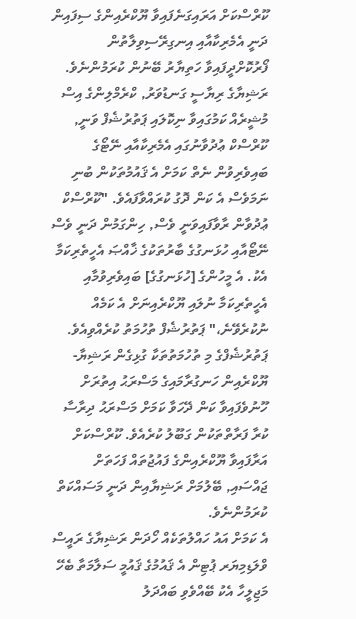ކޫރްސްކަށް އަރައިގަނެފައިވާ ޔޫކްރެއިންގެ ސިފައިން ދަނީ އެމެރިކާއާއި އިނގިރޭސިވިލާތުން ފޯރުކޮށްދީފައިވާ ހަތިޔާރު ބޭނުން ކުރަމުންނެވެ.
ރަޝިޔާގެ ރިޔާސީ ގަނޑުވަރު, ކްރެމްލިންގެ އިސް މުޝީރެއް ކަމުގައިވާ ނިކޮލައި ޕަތުރުޝެފް ވަނީ, ކޫރްސްކް ޢުދުވާނުގައި އެމެރިކާއާއި ނޭޓޯގެ ބައިވެރިވުން ނެތް ކަމަށް އެ ޤައުމުތަކުން ބުނި ނަމަވެސް އެ ކަން ދޮގު ކުރައްވާފައެވެ. "ކޫރްސްކް ޢުދުވާން ރާވާފައިވަނީ ވެސް, ހިންގަމުން ދަނީ ވެސް ނޭޓޯއާއި ހުޅަނގުގެ ބާރުތަކުގެ ޚާއްޞަ އެހީތެރިކަމާ އެކު. އެ މީހުންގެ [ހުޅަނގުގެ] ބައިވެރިވުމާއި އެހީތެރިކަމާ ނުލައި ޔޫކްރެއިނަށް އެ ކަމެއް ނުކުރެވޭނެ،" ޕަތުރުޝެފް ތުހުމަތު ކުރެއްވިއެވެ.
ޕަތުރުޝެފްގެ މި ތުހުމަތުތަކާ ގުޅިގެން ރަޝިޔާ-ޔޫކްރެއިން ހަނގުރާމައިގެ މަސްރަޙު އިތުރަށް ހޫނުވެފައިވާ ކަން ދޭހަވާ ކަމަށް މަސްރަޙު ދިރާސާ ކުރާ ފަރާތްތަކުން ގަބޫލު ކުރެއެވެ. ކޫރްސްކަށް އަރާފައިވާ ޔޫކްރެއިންގެ ފައުޖުތައް ފަހަތަށް ޖައްސައި, ބޭލުމަށް ރަޝިޔާއިން ދަނީ މަސައްކަތް ކުރަމުންނެވެ.
އެ ކަމަށް އައު ހައްލުތަކެއް ހޯދަން ރަޝިޔާގެ ރައީސް ވްލަޑިމިޔަރ ޕުޓިން އެ ޤައުމުގެ ޤައުމީ ސަލާމަތާ ބެހޭ މަޖިލީހާ އެކު ބޭއްވެވި ބައްދަލު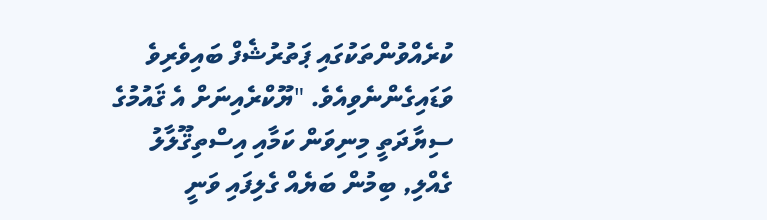ކުރެއްވުންތަކުގައި ޕަތުރުޝެފް ބައިވެރިވެ ވަޑައިގެންނެވިއެވެ. "ޔޫކްރެއިނަށް އެ ޤައުމުގެ ސިޔާދަތީ މިނިވަން ކަމާއި އިސްތިޤޫލާލު ގެއްލި, ބިމުން ބަޔެއް ގެލިފައި ވަނީ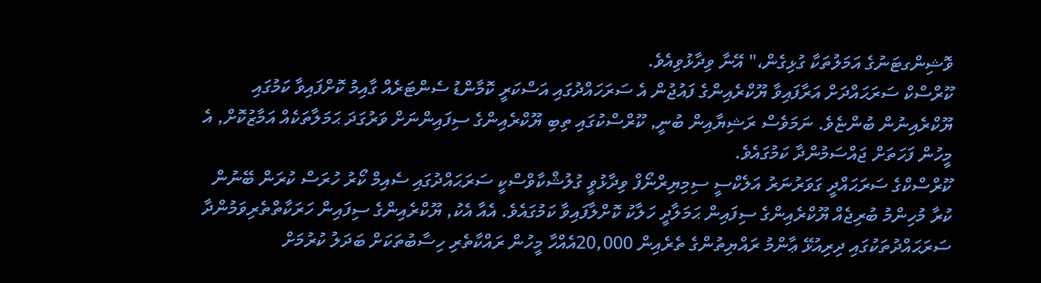ވޮޝިންގޓަނުގެ އަމަލުތަކާ ގުޅިގެން،" އޭނާ ވިދާޅުވިއެވެ.
ކޫރްސްކް ސަރަޙައްދަށް އަރާފައިވާ ޔޫކްރެއިންގެ ފައުޖުން އެ ސަރަހައްދުގައި އަސްކަރީ ކޮމާންޑު ސެންޓަރެއް ގާއިމު ކޮށްފައިވާ ކަމުގައި ޔޫކްރެއިނުން ބުންޏެވެ. ނަމަވެސް ރަޝިޔާއިން ބުނީ, ކޫރްސްކުގައި ތިބި ޔޫކްރެއިންގެ ސިފައިންނަށް ވަރުގަދަ ޙަމަލާތަކެއް އަމާޒުކޮށް, އެ މީހުން ފަހަތަށް ޖައްސަމުންދާ ކަމުގައެވެ.
ކޫރްސްކްގެ ސަރަޙައްދީ ގަވަރުނަރު އަލެކްސީ ސިމިޔިރްނޯފް ވިދާޅުވީ ގުލުޝްކާވްސްކީ ސަރަޙައްދުގައި ސެއިމް ކޯރު ހުރަސް ކުރަން ބޭނުން ކުރާ މުހިންމު ބުރިޖެއް ޔޫކްރެއިންގެ ސިފައިން ޙަމަލާދީ ހަލާކު ކޮށްލާފައިވާ ކަމުގައެވެ. އެއާ އެކު, ޔޫކްރެއިންގެ ސިފައިން ހަރަކާތްތެރިވަމުންދާ ސަރަޙައްދުތަކުގައި ދިރިއުޅޭ ޢާންމު ރައްޔިތުންގެ ތެރެއިން 20,000އެއްހާ މީހުން ރައްކާތެރި ހިސާބުތަކަށް ބަދަލު ކުރުމަށް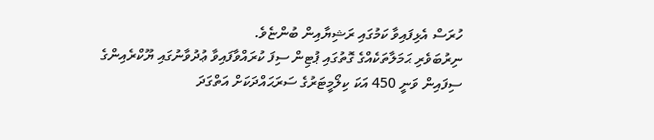ހުރަސް އެޅިފައިވާ ކަމުގައި ރަޝިޔާއިން ބުންޏެވެ.
ނިރުބަވެރި ޙަމަލާތަކެއްގެ ގޮތުގައި ޕުޓިން ސިފަ ކުރައްވާފައިވާ ޢުދުވާނުގައި ޔޫކްރެއިންގެ ސިފައިން ވަނީ 450 އަކަ ކިލޯމީޓަރުގެ ސަރަޙައްދަކަށް އަތްގަދަ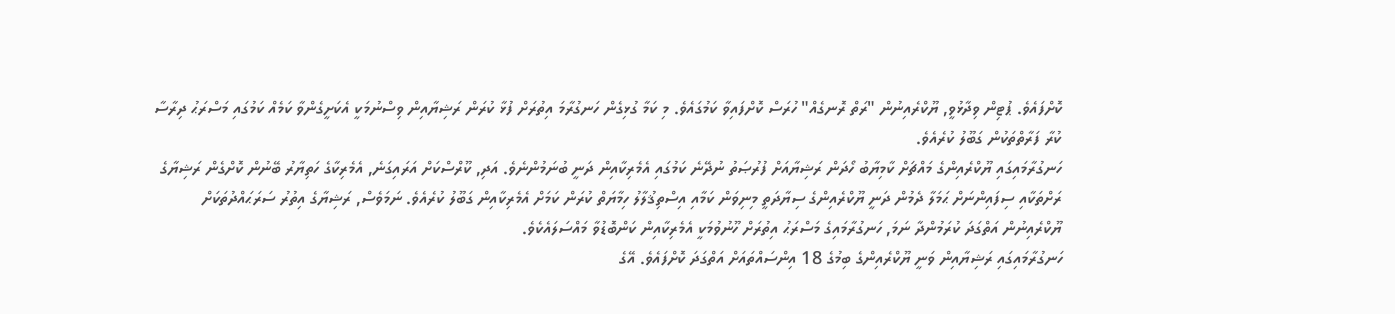ކޮށްފައެވެ. ޕުޓިން ވިދާޅުވީ, ޔޫކްރެއިނުން "ރަތް ރޮނގެއް" ހުރަސް ކޮށްފައިވާ ކަމުގައެވެ. މި ކަމާ ގުޅިގެން ހަނގުރާމަ އިތުރަށް ފުޅާ ކުރަން ރަޝިޔާއިން ވިސްނުމަކީ އެކަށީގެންވާ ކަމެއް ކަމުގައި މަސްރަޙު ދިރާސާ ކުރާ ފަރާތްތަކުން ގަބޫލު ކުރެއެވެ.
ހަނގުރާމައިގައި ޔޫކްރެއިންގެ މައްޗަށް ކާމިޔާބު ހޯދަން ރަޝިޔާއަށް ފުރުޞަތު ނުދޭނެ ކަމުގައި އެމެރިކާއިން ދަނީ ބުނަމުންނެވެ. އަދި, ކޫރްސްކަށް އަރައިގަނެ, އެމެރިކާގެ ހަތިޔާރު ބޭނުން ކޮށްގެން ރަޝިޔާގެ ރަށްތަކާއި ސިފައިންނަށް ޙަމަލާ ދެމުން ދަނީ ޔޫކްރެއިންގެ ސިޔާދަތީ މިނިވަން ކަމާއި އިސްތިޤުލާލު ހިމާޔަތް ކުރަން ކަމަށް އެމެރިކާއިން ގަބޫލު ކުރެއެވެ. ނަމަވެސް, ރަޝިޔާގެ އިތުރު ސަރަޙައްދުތަކަށް ޔޫކްރެއިނުން އަތްގަދަ ކުރަމުންދާ ނަމަ, ހަނގުރާމައިގެ މަސްރަޙު އިތުރަށް ހޫނުވުމަކީ އެމެރިކާއިން ކަންބޮޑުވާ މައްސަލައެކެވެ.
ހަނގުރާމައިގައި ރަޝިޔާއިން ވަނީ ޔޫކްރެއިންގެ ބިމުގެ 18 އިންސައްތައަށް އަތްގަދަ ކޮށްފައެވެ. އޭގެ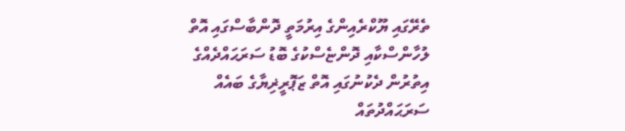ތެރޭގައި ޔޫކްރެއިންގެ އިރުމަތީ ދޮންބާސްގައި އޮތް ލުހާންސްކާއި ދޮންޏެސްކުގެ ބޮޑު ސަރަޙައްދެއްގެ އިތުރުން ދެކުނުގައި އޮތް ޒަޕޮރީޜިޔާގެ ބައެއް ސަރަޙައްދުތައް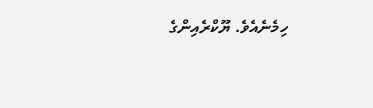ހިމެނެއެވެ. ޔޫކްރެއިންގެ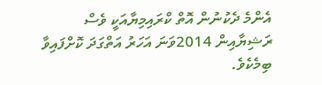އެންމެ ދެކުނުން އޮތް ކްރައިމިޔާއަކީ ވެސް ރަޝިޔާއިން 2014ވަނަ އަހަރު އަތްގަދަ ކޮށްފައިވާ ބިމެކެވެ.